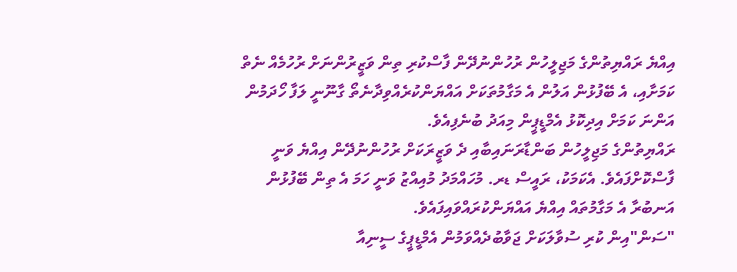އިއްޔެ ރައްޔިތުންގެ މަޖިލީހުން ރުހުންނުދޭން ފާސްކުރި ތިން ވަޒީރުންނަށް ރުހުމެއް ނެތް ކަމަށާއި، އެ ބޭފުޅުން އަލުން އެ މަގާމުތަކަށް އައްޔަންކުރެއްވިދާނެތޯ ގާނޫނީ ލަފާ ހޯދަމުން އަންނަ ކަމަށް އިދިކޮޅު އެމްޑީޕީން މިއަދު ބުނެފިއެވެ.
ރައްޔިތުންގެ މަޖިލީހުން ބަންޑާރަނައިބާއި ދެ ވަޒީރަކަށް ރުހުންނުދޭން އިއްޔެ ވަނީ ފާސްކޮށްފައެވެ. އެކަމަކު، ރައީސް ޑރ. މުހައްމަދު މުއިއްޒު ވަނީ ހަމަ އެ ތިން ބޭފުޅުން އަނބުރާ އެ މަގާމުތައް އިއްޔެ އައްޔަންކުރައްވައިފައެވެ.
"ސަން"އިން ކުރި ސުވާލަކަށް ޖަވާބުދެއްވަމުން އެމްޑީޕީގެ ސީނިއާ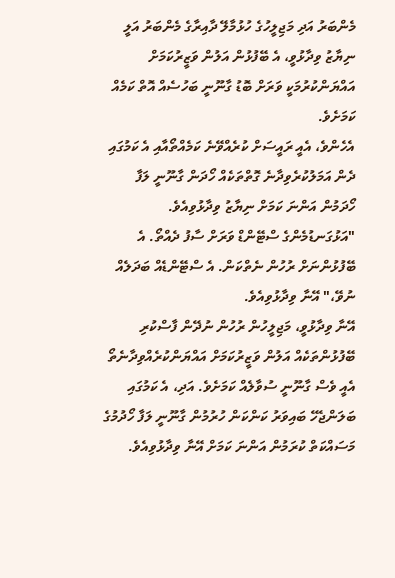މެންބަރު އަދި މަޖިލީހުގެ ހުޅުމާލޭ ދާއިރާގެ މެންބަރު އަލީ ނިޔާޒު ވިދާޅުވީ، އެ ބޭފުޅުން އަލުން ވަޒީރުކަމަށް އައްޔަންކުރުމަކީ ވަރަށް ބޮޑު ގާނޫނީ ބަހުސެއް އޮތް ކަމެއް ކަމަށެވެ.
އެހެންވެ، އެއީ ރައީސަށް ކުރެއްވޭނެ ކަމެއްތޯއާއި އެ ކަމުގައި ދެން އަމަލުކުރެވިދާނެ ގޮތްތަކެއް ހޯދަން ގާނޫނީ ލަފާ ހޯދަމުން އަންނަ ކަމަށް ނިޔާޒު ވިދާޅުވިއެވެ.
"އަޅުގަނޑުމެންގެ ސްޓޭންޑް ވަރަށް ސާފު ދެއްތޯ. އެ ބޭފުޅުންނަށް ރުހުން ނެތްކަން. އެ ސްޓޭންޑެއް ބަދަލެއް ނުވޭ،" އޭނާ ވިދާޅުވިއެވެ.
އޭނާ ވިދާޅުވީ، މަޖިލީހުން ރުހުން ނުދޭން ފާސްކުރި ބޭފުޅުންތަކެއް އަލުން ވަޒީރުކަމަށް އައްޔަންކުރެއްވިދާނެތޯ އެއީ ވެސް ގާނޫނީ ސުވާލެއް ކަމަށެވެ. އަދި، އެ ކަމުގައި ބަލަންޖެހޭ ބައިވަރު ކަންކަން ހުރުމުން ގާނޫނީ ލަފާ ހޯދުމުގެ މަސައްކަތް ކުރަމުން އަންނަ ކަމަށް އޭނާ ވިދާޅުވިއެވެ.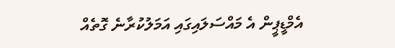އެމްޑީޕީން އެ މައްސަލައިގައި އަމަލުކުރާނެ ގޮތެއް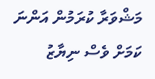މަޝްވަރާ ކުރަމުން އަންނަ ކަމަށް ވެސް ނިޔާޒު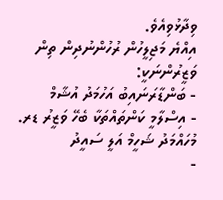ވިދާޅުވިއެވެ.
އިއްޔެ މަޖިލީހުން ރުހުންނުދިން ތިން ވަޒީރުންނަކީ:
- ބަންޑާރަނައިބު އަހުމަދު އުޝާމް
- އިސްލާމީ ކަންތައްތަކާ ބެހޭ ވަޒީރު ޑރ. މުހައްމަދު ޝަހީމް އަލީ ސައީދު
-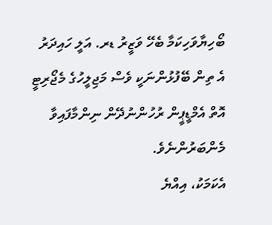ބޯހިޔާވަހިކަމާ ބެހޭ ވަޒީރު ޑރ. އަލީ ހައިދަރު
އެ ތިން ބޭފުޅުންނަކީ ވެސް މަޖިލީހުގެ މެޖޯރިޓީ އޮތް އެމްޑީޕީން ރުހުންނުދޭން ނިންމާފައިވާ މެންބަރުންނެވެ.
އެކަމަކު، އިއްޔެ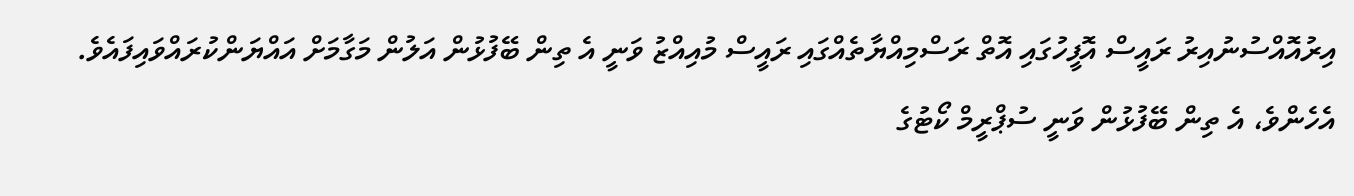އިރުއޮއްސުނުއިރު ރައީސް އޮފީހުގައި އޮތް ރަސްމިއްޔާތެއްގައި ރައީސް މުއިއްޒު ވަނީ އެ ތިން ބޭފުޅުން އަލުން މަގާމަށް އައްޔަންކުރައްވައިފައެވެ. އެހެންވެ، އެ ތިން ބޭފުޅުން ވަނީ ސުޕްރީމް ކޯޓުގެ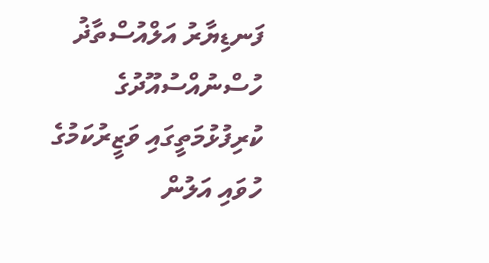ފަނޑިޔާރު އަލްއުސްތާޛު ހުސްނުއްސުއޫދުގެ ކުރިފުޅުމަތީގައި ވަޒީރުކަމުގެ ހުވައި އަލުން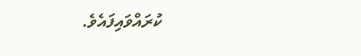ކުރައްވައިފައެވެ.